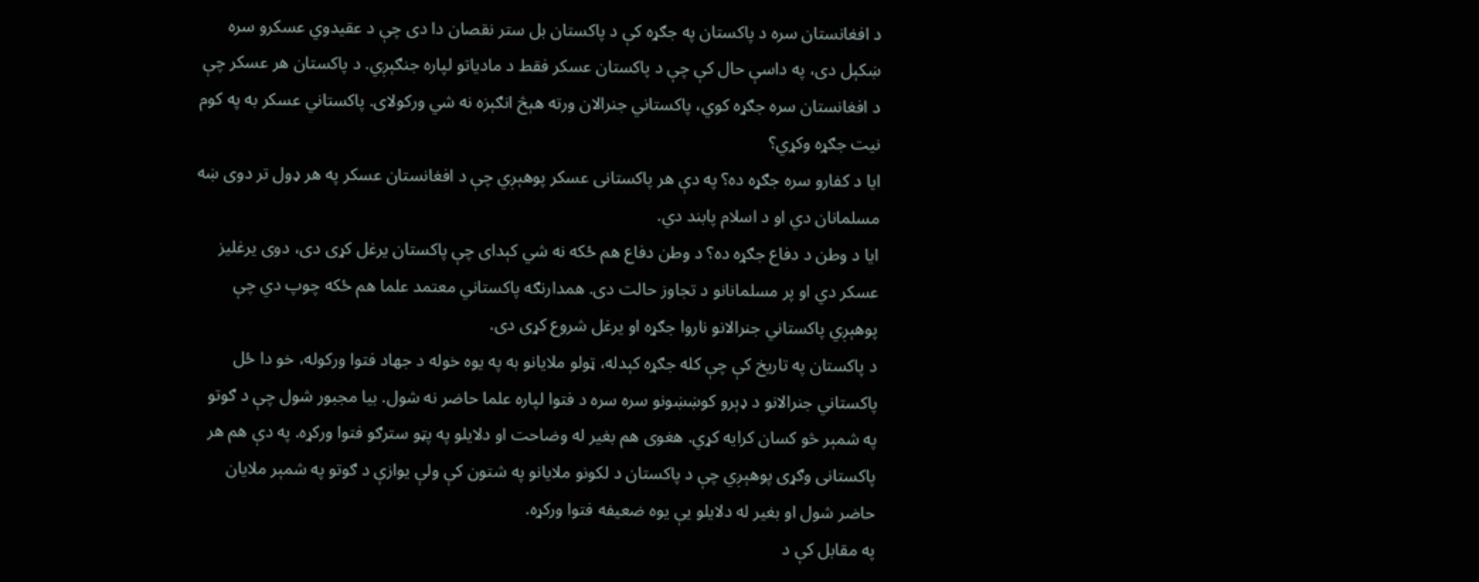د افغانستان سره د پاکستان په جګړه کې د پاکستان بل ستر نقصان دا دی چې د عقیدوي عسکرو سره ښکېل دی، په داسې حال کې چې د پاکستان عسکر فقط د مادیاتو لپاره جنګېږي. د پاکستان هر عسکر چې د افغانستان سره جګړه کوي، پاکستاني جنرالان ورته هېڅ انګېزه نه شي ورکولای. پاکستاني عسکر به په کوم نیت جګړه وکړي؟
ایا د کفارو سره جګړه ده؟ په دې هر پاکستانی عسکر پوهېږي چې د افغانستان عسکر په هر ډول تر دوی ښه مسلمانان دي او د اسلام پابند دي.
ایا د وطن د دفاع جګړه ده؟ د وطن دفاع هم ځکه نه شي کېدای چې پاکستان یرغل کړی دی، دوی یرغلیز عسکر دي او پر مسلمانانو د تجاوز حالت دی. همدارنګه پاکستاني معتمد علما هم ځکه چوپ دي چې پوهېږي پاکستاني جنرالانو ناروا جګړه او یرغل شروع کړی دی.
د پاکستان په تاریخ کې چې کله جګړه کېدله، ټولو ملایانو به په یوه خوله د جهاد فتوا ورکوله، خو دا ځل پاکستاني جنرالانو د ډېرو کوښښونو سره سره د فتوا لپاره علما حاضر نه شول. بیا مجبور شول چې د ګوتو په شمېر څو کسان کرایه کړي. هغوی هم بغیر له وضاحت او دلایلو په پټو سترګو فتوا ورکړه. په دې هم هر پاکستانی وګړی پوهېږي چې د پاکستان د لکونو ملایانو په شتون کې ولې یوازې د ګوتو په شمېر ملایان حاضر شول او بغیر له دلایلو یې یوه ضعیفه فتوا ورکړه.
په مقابل کې د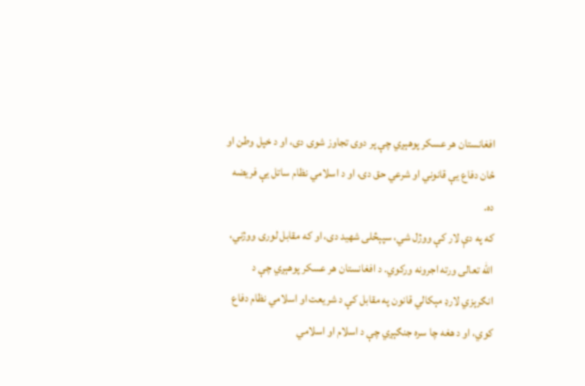افغانستان هر عسکر پوهېږي چې پر دوی تجاوز شوی دی، او د خپل وطن او ځان دفاع یې قانوني او شرعي حق دی، او د اسلامي نظام ساتل یې فریضه ده.
که په دې لار کې ووژل شي، سپېڅلی شهید دی، او که مقابل لوری ووژني، الله تعالی ورته اجرونه ورکوي. د افغانستان هر عسکر پوهېږي چې د انګرېزي لارډ مېکالي قانون په مقابل کې د شریعت او اسلامي نظام دفاع کوي، او د هغه چا سره جنګېږي چې د اسلام او اسلامي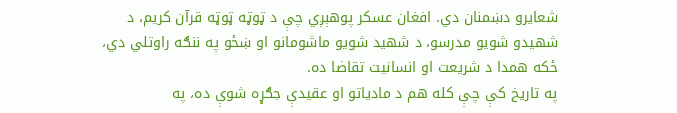شعایرو دښمنان دي. افغان عسکر پوهېږي چې د ټوټه ټوټه قرآن کریم، د شهیدو شویو مدرسو، د شهید شویو ماشومانو او ښځو په ننګه راوتلي دي، ځکه همدا د شریعت او انسانیت تقاضا ده.
په تاریخ کې چې کله هم د مادیاتو او عقیدې جګړه شوې ده، په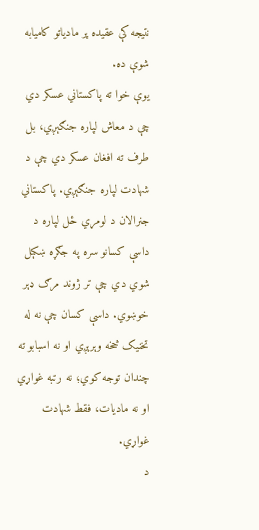نتیجه کې عقیده پر مادیاتو کامیابه شوې ده.
یوې خوا ته پاکستاني عسکر دي چې د معاش لپاره جنګېږي، بل طرف ته افغان عسکر دي چې د شهادت لپاره جنګېږي. پاکستاني جنرالان د لومړي ځل لپاره د داسې کسانو سره په جګړه ښکېل شوي دي چې تر ژوند مرګ ډېر خوښوي. داسې کسان چې نه له تخنیک څخه وېرېږي او نه اسبابو ته چندان توجه کوي؛ نه رتبه غواړي او نه مادیات، فقط شهادت غواړي.
د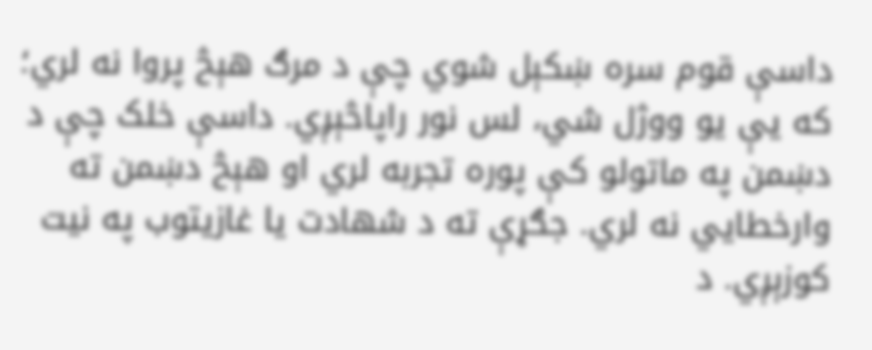داسې قوم سره ښکېل شوي چې د مرګ هېڅ پروا نه لري؛ که یې یو ووژل شي، لس نور راپاڅېږي. داسې خلک چې د دښمن په ماتولو کې پوره تجربه لري او هېڅ دښمن ته وارخطایي نه لري. جګړې ته د شهادت یا غازيتوب په نیت کوزېږي. د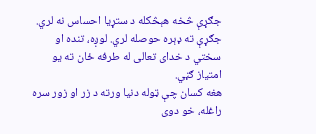جګړې څخه هېڅکله د ستړیا احساس نه لري. جګړې ته ډېره حوصله لري. لوږه، تنده او سختي د خدای تعالی له طرفه ځان ته یو امتیاز ګڼي.
هغه کسان چې ټوله دنیا ورته د زر او زور سره راغله، خو دوی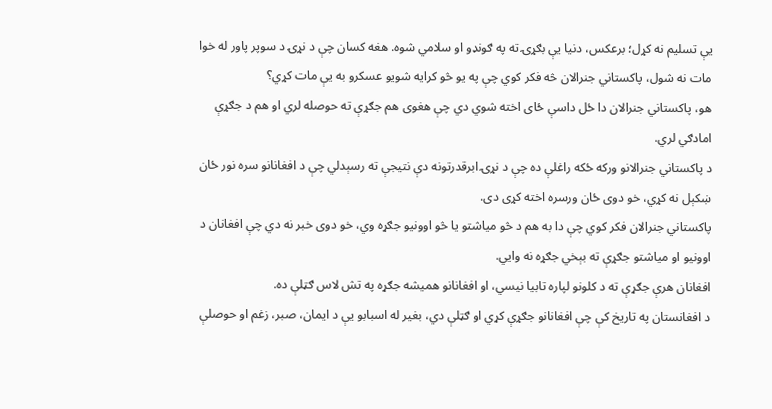یې تسلیم نه کړل؛ برعکس، دنیا یې بګړۍ ته په ګونډو او سلامي شوه. هغه کسان چې د نړۍ د سوپر پاور له خوا مات نه شول، پاکستاني جنرالان څه فکر کوي چې په یو څو کرایه شویو عسکرو به یې مات کړي؟
هو، پاکستاني جنرالان دا ځل داسې ځای اخته شوي دي چې هغوی هم جګړې ته حوصله لري او هم د جګړې امادګي لري.
د پاکستاني جنرالانو ورکه ځکه راغلې ده چې د نړۍ ابرقدرتونه دې نتیجې ته رسېدلي چې د افغانانو سره نور ځان ښکېل نه کړي، خو دوی ځان ورسره اخته کړی دی.
پاکستاني جنرالان فکر کوي چې دا به هم د څو میاشتو یا څو اوونیو جګړه وي، خو دوی خبر نه دي چې افغانان د اوونیو او میاشتو جګړې ته بېخي جګړه نه وایي.
افغانان هرې جګړې ته د کلونو لپاره تابیا نیسي، او افغانانو همیشه جګړه په تش لاس ګټلې ده.
د افغانستان په تاریخ کې چې افغانانو جګړې کړي او ګټلې دي، بغیر له اسبابو یې د ایمان، صبر، زغم او حوصلې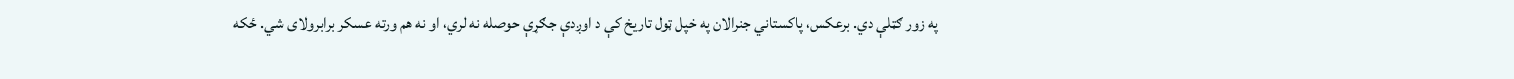په زور ګټلې دي. برعکس، پاکستاني جنرالان په خپل ټول تاریخ کې د اوږدې جګړې حوصله نه لري، او نه هم ورته عسکر برابرولای شي. ځکه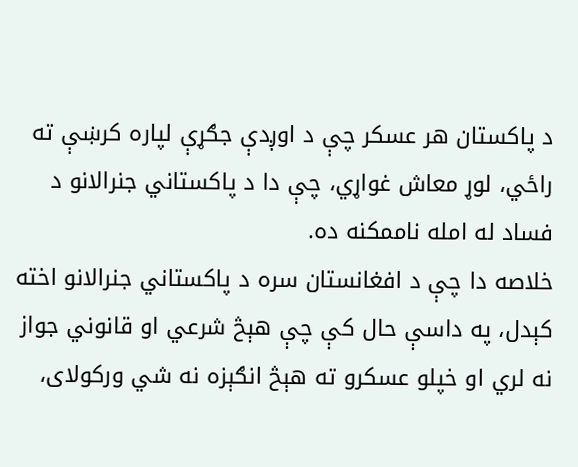د پاکستان هر عسکر چې د اوږدې جګړې لپاره کرښې ته راځي، لوړ معاش غواړي، چې دا د پاکستاني جنرالانو د فساد له امله ناممکنه ده.
خلاصه دا چې د افغانستان سره د پاکستاني جنرالانو اخته کېدل، په داسې حال کې چې هېڅ شرعي او قانوني جواز نه لري او خپلو عسکرو ته هېڅ انګېزه نه شي ورکولای،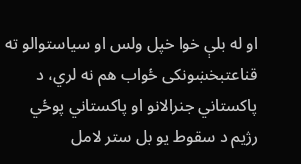او له بلې خوا خپل ولس او سیاستوالو ته قناعتبخښونکی ځواب هم نه لري، د پاکستاني جنرالانو او پاکستاني پوځي رژیم د سقوط یو بل ستر لامل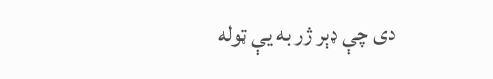دی چې ډېر ژر به یې ټوله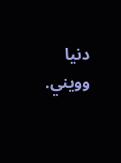دنیا وویني.